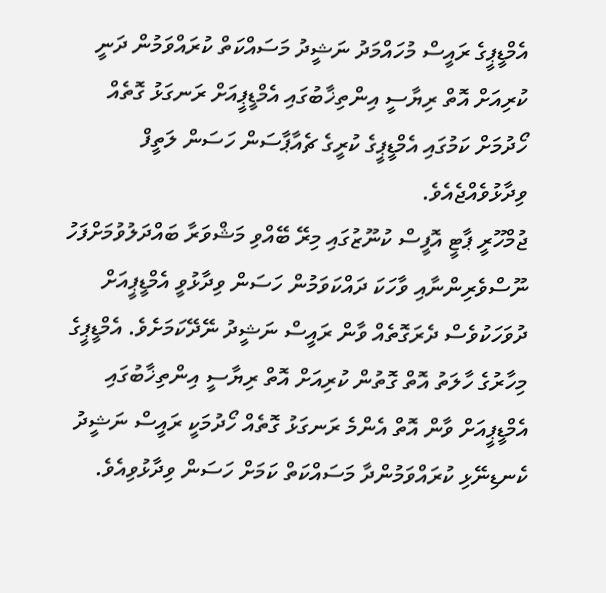އެމްޑީޕީގެ ރައީސް މުހައްމަދު ނަޝީދު މަސައްކަތް ކުރައްވަމުން ދަނީ ކުރިއަށް އޮތް ރިޔާސީ އިންތިޚާބުގައި އެމްޑީޕީއަށް ރަނގަޅު ގޮތެއް ހޯދުމަށް ކަމުގައި އެމްޑީޕީގެ ކުރީގެ ޗެއާޕާސަން ހަސަން ލަތީފް ވިދާޅުވެއްޖެއެވެ.
ޖުމްހޫރީ ޕާޓީ އޮފީސް ކުނޫޒުގައި މިރޭ ބޭއްވި މަޝްވަރާ ބައްދަލުވުމަށްފަހު ނޫސްވެރިންނާއި ވާހަކަ ދައްކަވަމުން ހަސަން ވިދާޅުވީ އެމްޑީޕީއަށް ދުވަހަކުވެސް ދެރަގޮތެއް ވާން ރައީސް ނަޝީދު ނޭދޭކަމަށެވެ. އެމްޑީޕީގެ މިހާރުގެ ހާލަތު އޮތް ގޮތުން ކުރިއަށް އޮތް ރިޔާސީ އިންތިޚާބުގައި އެމްޑީޕީއަށް ވާން އޮތް އެންމެ ރަނގަޅު ގޮތެއް ހޯދުމަކީ ރައީސް ނަޝީދު ކެނޑިނޭޅި ކުރައްވަމުންދާ މަސައްކަތް ކަމަށް ހަސަން ވިދާޅުވިއެވެ.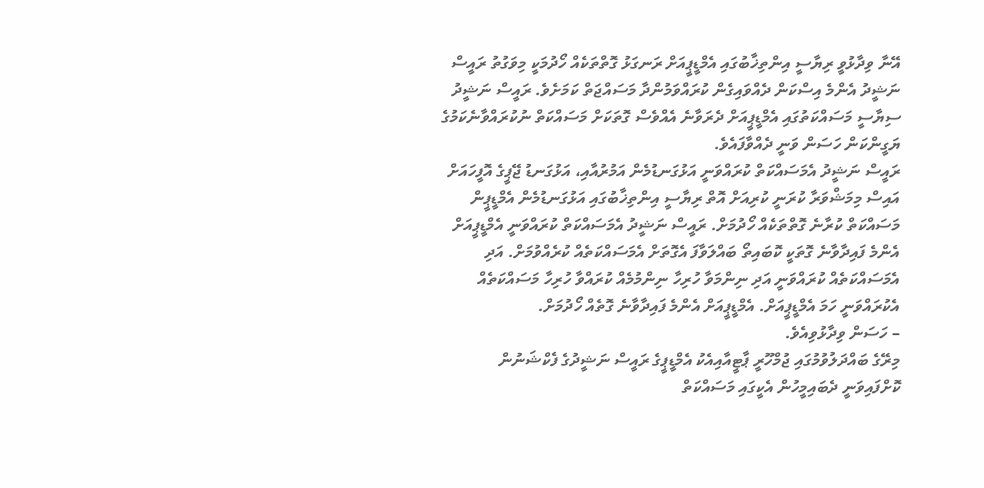އޭނާ ވިދާޅުވީ ރިޔާސީ އިންތިޚާބުގައި އެމްޑީޕީއަށް ރަނގަޅު ގޮތްތަކެއް ހޯދުމަކީ މިވަގުތު ރައީސް ނަޝީދު އެންމެ އިސްކަން ދެއްވައިގެން ކުރައްވަމުންދާ މަސައްޖަތް ކަމަށެވެ. ރައީސް ނަޝީދު ސިޔާސީ މަސައްކަތުގައި އެމްޑީޕީއަށް ދެރަވާނެ އެއްވެސް ގޮތަކަށް މަސައްކަތް ނުކުރައްވާނެކަމުގެ ޔަގީންކަން ހަސަން ވަނީ ދެއްވާފައެވެ.
ރައީސް ނަޝީދު އެމަސައްކަތް ކުރައްވަނީ އަޅުގަނޑުމެން އަމުރުއާއި، އަޅުގަނޑު ޖޭޕީގެ އޮފީހައަށް އައިސް މިމަޝްވަރާ ކުރަނީ ކުރިއަށް އޮތް ރިޔާސީ އިންތިޚާބުގައި އަޅުގަނޑުމެން އެމްޑީޕީން މަސައްކަތް ކުރާނެ ގޮތްތަކެއް ހޯދުމަށް. ރައީސް ނަޝީދު އެމަސައްކަތް ކުރައްވަނީ އެމްޑީޕީއަށް އެންމެ ފައިދާވާނެ ގޮތަކީ ކޮބައިތޯ ބައްލަވާފަ އެގޮތަށް އެމަސައްކަތެއް ކުރެއްވުމަށް. އަދި އެމަސައްކަތެއް ކުރައްވަނީ އަދި ނިންމަވާ ހުރިހާ ނިންމުމެއް ކުރައްވާ ހުރިހާ މަސައްކަތެއް އެކުރައްވަނީ ހަމަ އެމްޑީޕީއަށް. އެމްޑީޕީއަށް އެންމެ ފައިދާވާނެ ގޮތެއް ހޯދުމަށް.
– ހަސަން ވިދާޅުވިއެވެ.
މިރޭގެ ބައްދަލުވުމުގައި ޖުމްހޫރީ ޕާޓީއާއިއެކު އެމްޑީޕީގެ ރައީސް ނަޝީދުގެ ފެކްޝަނުން ކޮށްފައިވަނީ ދެބައިމީހުން އެކީގައި މަސައްކަތް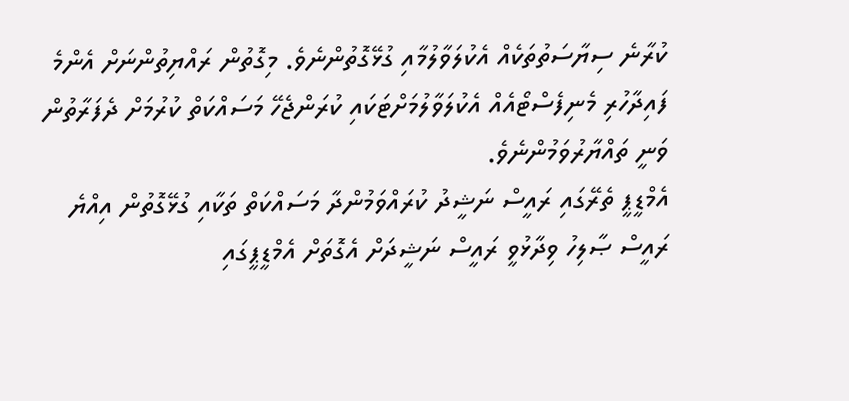ކުރާނެ ސިޔާސަތުތަކެއް އެކުލަވާލުމާއި ގުޅޭގޮތުންނެވެ. މިގޮތުން ރައްޔިތުންނަށް އެންމެ ފައިދާހުރި މެނިފެސްޓޯއެއް އެކުލަވާލުމަށްޓަކައި ކުރަންޖެހޭ މަސައްކަތް ކުރުމަށް ދެފަރާތުން ވަނީ ތައްޔާރުވަމުންނެވެ.
އެމްޑީޕީ ތެރޭގައި ރައީސް ނަޝީދު ކުރައްވަމުންދާ މަސައްކަތް ތަކާއި ގުޅޭގޮތުން އިއްޔެ ރައީސް ޞާލިހު ވިދާޅުވީ ރައީސް ނަޝީދަށް އެގޮތަށް އެމްޑީޕީގައި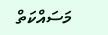މަސައްކަތް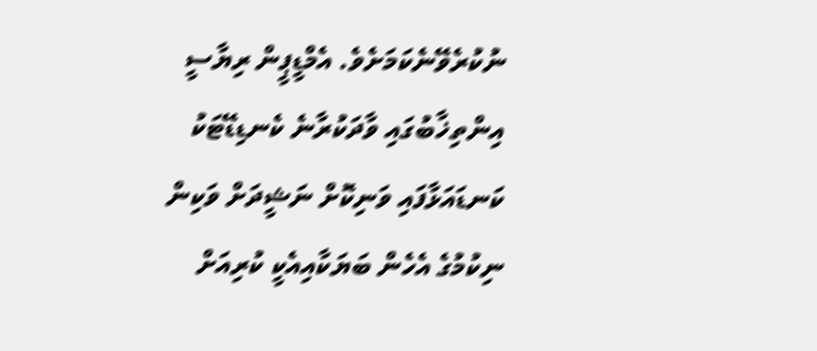ނުކުރެވޭނެކަމަށެވެ. އެމްޑީޕީން ރިޔާސީ އިންތިޚާބުގައި ވާދަކުރާނެ ކެނޑިޑޭޓަކު ކަނޑައަޅާފައި ވަނިކޮށް ނަޝީދަށް ވަކިން ނިކުމުގެ އެހެން ބަޔަކާއިއެކީ ކުރިއަށް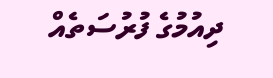ދިއުމުގެ ފުރުސަތެއް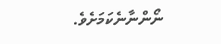ނޯންނާނެކަމަށެވެ.